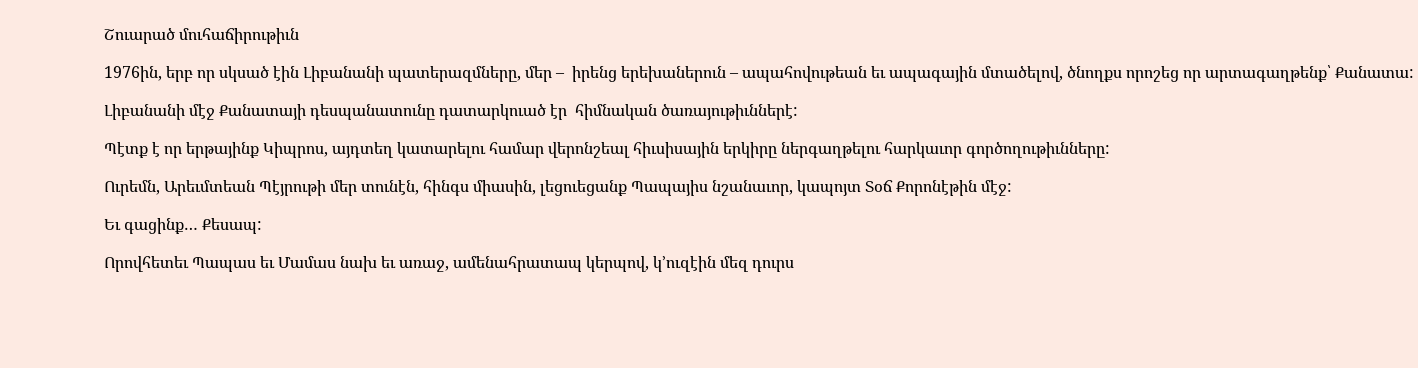Շուարած մուհաճիրութիւն

1976ին, երբ որ սկսած էին Լիբանանի պատերազմները, մեր –  իրենց երեխաներուն – ապահովութեան եւ ապագային մտածելով, ծնողքս որոշեց որ արտագաղթենք՝ Քանատա:

Լիբանանի մէջ Քանատայի դեսպանատունը դատարկուած էր  հիմնական ծառայութիւններէ:

Պէտք է որ երթայինք Կիպրոս, այդտեղ կատարելու համար վերոնշեալ հիւսիսային երկիրը ներգաղթելու հարկաւոր գործողութիւնները:

Ուրեմն, Արեւմտեան Պէյրութի մեր տունէն, հինգս միասին, լեցուեցանք Պապայիս նշանաւոր, կապոյտ Տօճ Քորոնէթին մէջ:

Եւ գացինք… Քեսապ:

Որովհետեւ Պապաս եւ Մամաս նախ եւ առաջ, ամենահրատապ կերպով, կ’ուզէին մեզ դուրս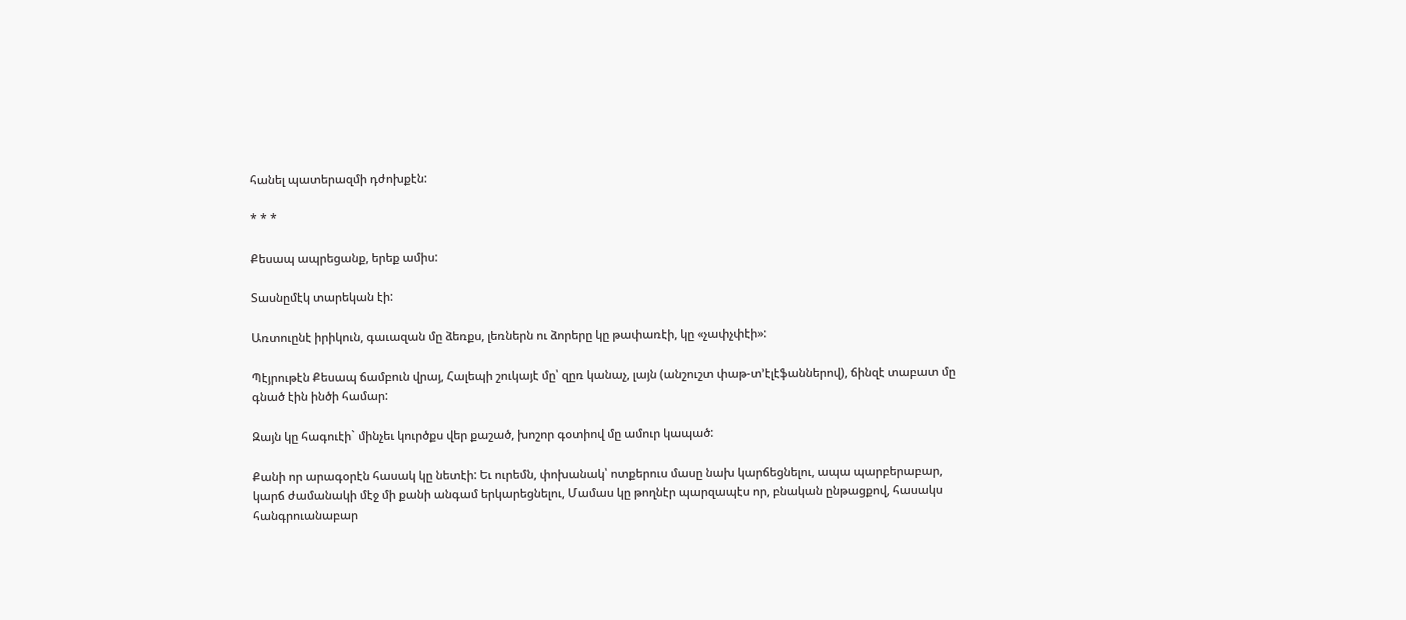հանել պատերազմի դժոխքէն:

* * *

Քեսապ ապրեցանք, երեք ամիս:

Տասնըմէկ տարեկան էի:

Առտուընէ իրիկուն, գաւազան մը ձեռքս, լեռներն ու ձորերը կը թափառէի, կը «չափչփէի»:

Պէյրութէն Քեսապ ճամբուն վրայ, Հալեպի շուկայէ մը՝ զըռ կանաչ, լայն (անշուշտ փաթ-տ’էլէֆաններով), ճինզէ տաբատ մը գնած էին ինծի համար:

Զայն կը հագուէի` մինչեւ կուրծքս վեր քաշած, խոշոր գօտիով մը ամուր կապած:

Քանի որ արագօրէն հասակ կը նետէի: Եւ ուրեմն, փոխանակ՝ ոտքերուս մասը նախ կարճեցնելու, ապա պարբերաբար, կարճ ժամանակի մէջ մի քանի անգամ երկարեցնելու, Մամաս կը թողնէր պարզապէս որ, բնական ընթացքով, հասակս հանգրուանաբար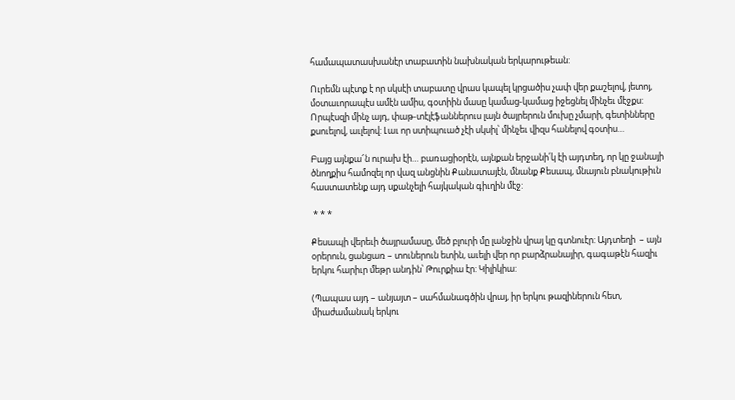համապատասխանէր տաբատին նախնական երկարութեան:

Ուրեմն պէտք է որ սկսէի տաբատը վրաս կապել կրցածիս չափ վեր քաշելով, յետոյ, մօտաւորապէս ամէն ամիս, գօտիին մասը կամաց-կամաց իջեցնել մինչեւ մէջքս: Որպէսզի մինչ այդ, փաթ-տէլէֆաններուս լայն ծայրերուն մուխը չմարի, գետինները քսուելով, աւլելով: Լաւ որ ստիպուած չէի սկսիլ՝ մինչեւ վիզս հանելով գօտիս…

Բայց այնքա՜ն ուրախ էի… բառացիօրէն, այնքան երջանի՛կ էի այդտեղ, որ կը ջանայի ծնողքիս համոզել որ վազ անցնին Քանատայէն, մնանք Քեսապ, մնայուն բնակութիւն հաստատենք այդ սքանչելի հայկական գիւղին մէջ:

 * * *

Քեսապի վերեւի ծայրամասը, մեծ բլուրի մը լանջին վրայ կը գտնուէր: Այդտեղի  – այն օրերուն, ցանցառ – տուներուն ետին, աւելի վեր որ բարձրանայիր, գագաթէն հազիւ երկու հարիւր մեթր անդին՝ Թուրքիա էր: Կիլիկիա:

(Պապաս այդ – անյայտ – սահմանագծին վրայ, իր երկու թազիներուն հետ, միաժամանակ երկու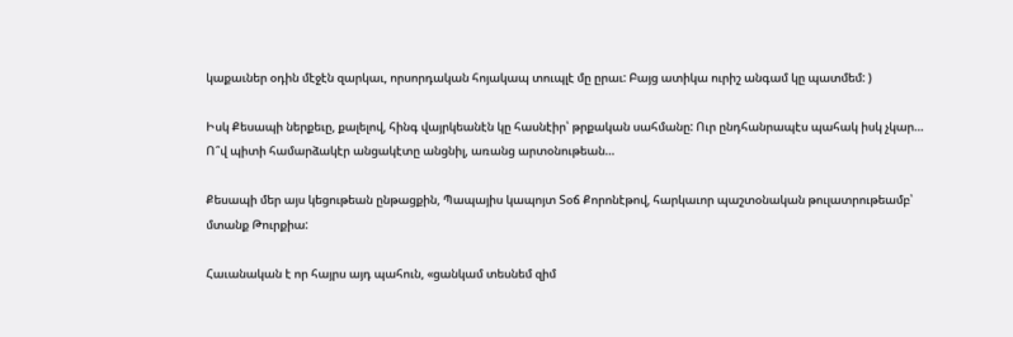կաքաւներ օդին մէջէն զարկաւ, որսորդական հոյակապ տուպլէ մը ըրաւ: Բայց ատիկա ուրիշ անգամ կը պատմեմ: )

Իսկ Քեսապի ներքեւը, քալելով, հինգ վայրկեանէն կը հասնէիր՝ թրքական սահմանը: Ուր ընդհանրապէս պահակ իսկ չկար… Ո՞վ պիտի համարձակէր անցակէտը անցնիլ, առանց արտօնութեան…

Քեսապի մեր այս կեցութեան ընթացքին, Պապայիս կապոյտ Տօճ Քորոնէթով, հարկաւոր պաշտօնական թուլատրութեամբ՝ մտանք Թուրքիա:

Հաւանական է որ հայրս այդ պահուն, «ցանկամ տեսնեմ զիմ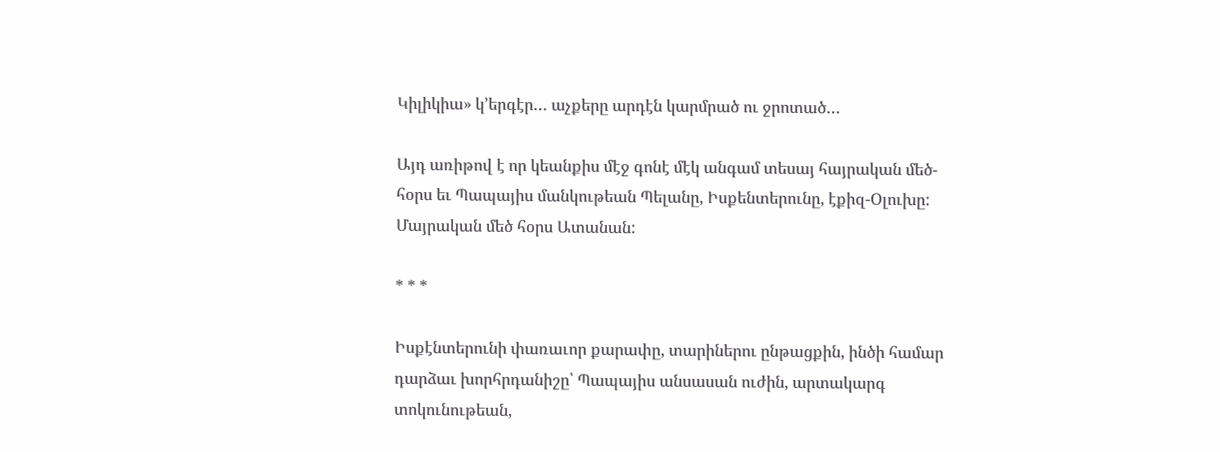Կիլիկիա» կ’երգէր… աչքերը արդէն կարմրած ու ջրոտած…

Այդ առիթով է որ կեանքիս մէջ գոնէ մէկ անգամ տեսայ հայրական մեծ-հօրս եւ Պապայիս մանկութեան Պելանը, Իսքենտերունը, էքիզ-Oլուխը: Մայրական մեծ հօրս Ատանան:

* * *

Իսքէնտերունի փառաւոր քարափը, տարիներու ընթացքին, ինծի համար դարձաւ խորհրդանիշը՝ Պապայիս անսասան ուժին, արտակարգ տոկունութեան,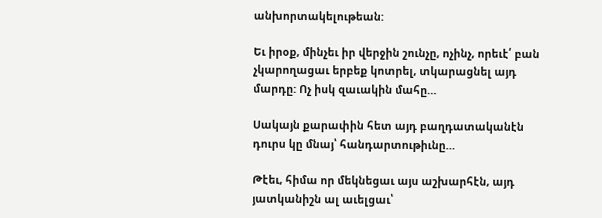անխորտակելութեան:

Եւ իրօք, մինչեւ իր վերջին շունչը, ոչինչ, որեւէ՛ բան չկարողացաւ երբեք կոտրել, տկարացնել այդ մարդը: Ոչ իսկ զաւակին մահը…

Սակայն քարափին հետ այդ բաղդատականէն դուրս կը մնայ՝ հանդարտութիւնը…

Թէեւ, հիմա որ մեկնեցաւ այս աշխարհէն, այդ յատկանիշն ալ աւելցաւ՝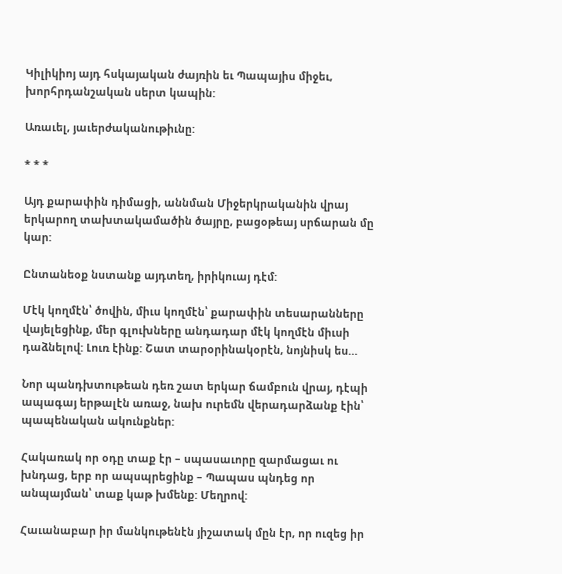Կիլիկիոյ այդ հսկայական ժայռին եւ Պապայիս միջեւ, խորհրդանշական սերտ կապին:

Առաւել, յաւերժականութիւնը:

* * *

Այդ քարափին դիմացի, աննման Միջերկրականին վրայ երկարող տախտակամածին ծայրը, բացօթեայ սրճարան մը կար:

Ընտանեօք նստանք այդտեղ, իրիկուայ դէմ:

Մէկ կողմէն՝ ծովին, միւս կողմէն՝ քարափին տեսարանները վայելեցինք, մեր գլուխները անդադար մէկ կողմէն միւսի դաձնելով: Լուռ էինք: Շատ տարօրինակօրէն, նոյնիսկ ես…

Նոր պանդխտութեան դեռ շատ երկար ճամբուն վրայ, դէպի ապագայ երթալէն առաջ, նախ ուրեմն վերադարձանք էին՝ պապենական ակունքներ:

Հակառակ որ օդը տաք էր – սպասաւորը զարմացաւ ու խնդաց, երբ որ ապսպրեցինք – Պապաս պնդեց որ անպայման՝ տաք կաթ խմենք: Մեղրով:

Հաւանաբար իր մանկութենէն յիշատակ մըն էր, որ ուզեց իր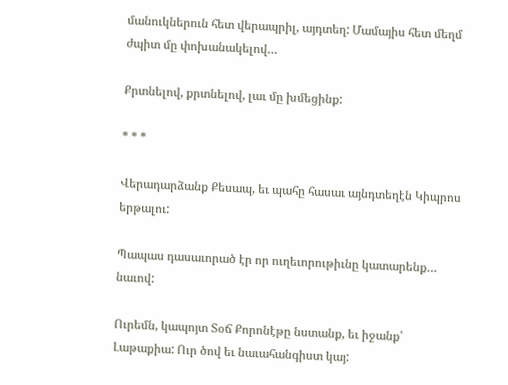մանուկներուն հետ վերապրիլ, այդտեղ: Մամայիս հետ մեղմ ժպիտ մը փոխանակելով…

Քրտնելով, քրտնելով, լաւ մը խմեցինք:

* * *

Վերադարձանք Քեսապ, եւ պահը հասաւ այնդտեղէն Կիպրոս երթալու:

Պապաս դասաւորած էր որ ուղեւորութիւնը կատարենք… նաւով:

Ուրեմն, կապոյտ Տօճ Քորոնէթը նստանք, եւ իջանք՝ Լաթաքիա: Ուր ծով եւ նաւահանգիստ կայ: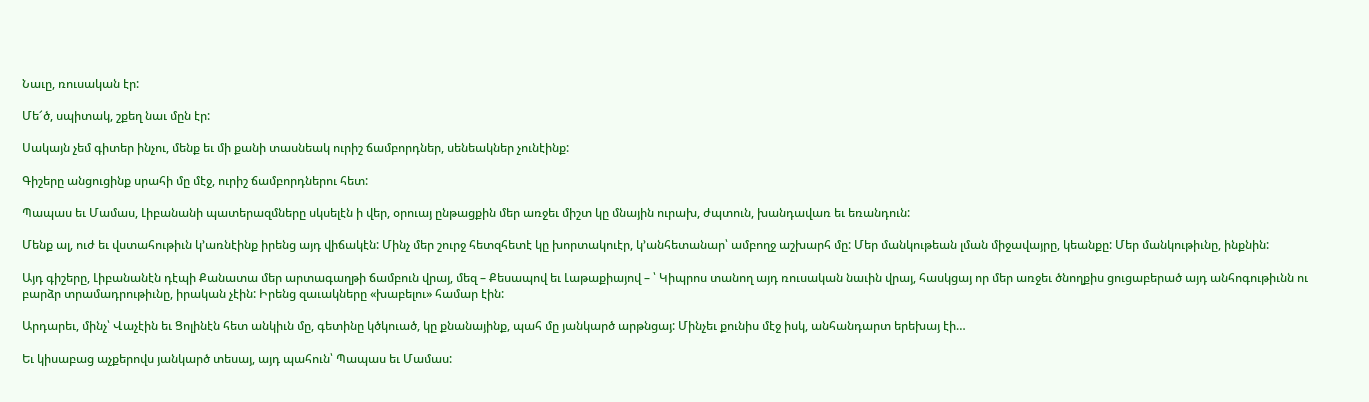Նաւը, ռուսական էր:

Մե՜ծ, սպիտակ, շքեղ նաւ մըն էր:

Սակայն չեմ գիտեր ինչու, մենք եւ մի քանի տասնեակ ուրիշ ճամբորդներ, սենեակներ չունէինք:

Գիշերը անցուցինք սրահի մը մէջ, ուրիշ ճամբորդներու հետ:

Պապաս եւ Մամաս, Լիբանանի պատերազմները սկսելէն ի վեր, օրուայ ընթացքին մեր առջեւ միշտ կը մնային ուրախ, ժպտուն, խանդավառ եւ եռանդուն:

Մենք ալ, ուժ եւ վստահութիւն կ’առնէինք իրենց այդ վիճակէն: Մինչ մեր շուրջ հետզհետէ կը խորտակուէր, կ’անհետանար՝ ամբողջ աշխարհ մը: Մեր մանկութեան լման միջավայրը, կեանքը: Մեր մանկութիւնը, ինքնին:

Այդ գիշերը, Լիբանանէն դէպի Քանատա մեր արտագաղթի ճամբուն վրայ, մեզ – Քեսապով եւ Լաթաքիայով – ՝ Կիպրոս տանող այդ ռուսական նաւին վրայ, հասկցայ որ մեր առջեւ ծնողքիս ցուցաբերած այդ անհոգութիւնն ու բարձր տրամադրութիւնը, իրական չէին: Իրենց զաւակները «խաբելու» համար էին:

Արդարեւ, մինչ՝ Վաչէին եւ Ցոլինէն հետ անկիւն մը, գետինը կծկուած, կը քնանայինք, պահ մը յանկարծ արթնցայ: Մինչեւ քունիս մէջ իսկ, անհանդարտ երեխայ էի…

Եւ կիսաբաց աչքերովս յանկարծ տեսայ, այդ պահուն՝ Պապաս եւ Մամաս: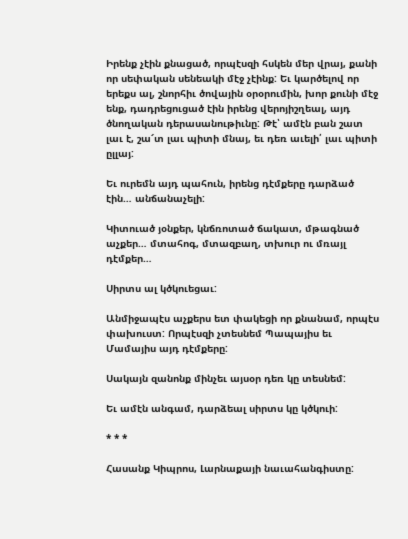Իրենք չէին քնացած, որպէսզի հսկեն մեր վրայ, քանի որ սեփական սենեակի մէջ չէինք: Եւ կարծելով որ երեքս ալ, շնորհիւ ծովային օրօրումին, խոր քունի մէջ ենք, դադրեցուցած էին իրենց վերոյիշղեալ, այդ ծնողական դերասանութիւնը: Թէ՝ ամէն բան շատ լաւ է, շա՜տ լաւ պիտի մնայ, եւ դեռ աւելի՛ լաւ պիտի ըլլայ:

Եւ ուրեմն այդ պահուն, իրենց դէմքերը դարձած էին… անճանաչելի:

Կիտուած յօնքեր, կնճռոտած ճակատ, մթագնած աչքեր… մտահոգ, մտազբաղ, տխուր ու մռայլ դէմքեր…

Սիրտս ալ կծկուեցաւ:

Անմիջապէս աչքերս ետ փակեցի որ քնանամ, որպէս փախուստ: Որպէսզի չտեսնեմ Պապայիս եւ Մամայիս այդ դէմքերը:

Սակայն զանոնք մինչեւ այսօր դեռ կը տեսնեմ:

Եւ ամէն անգամ, դարձեալ սիրտս կը կծկուի:

* * *

Հասանք Կիպրոս, Լարնաքայի նաւահանգիստը: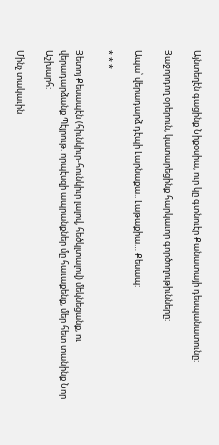Այնտեղէն գացինք Նիքօսիա, ուր կը գտնուէր Քանատայի դեսպանատունը:

Յաջորդող օրերուն, կատարեցինք հարկաւոր գործողութիւնները:

Ապա՝ վերադարձ դէպի Լարնաքա.. Լաթաքիա… Քեսապ:

* * *

Յետոյ Քեսապէն (հիւնկիւր-հունկիւր լալով, հեծկլտալով) մեկնեցանք, ու վերադարձանք Պէյրութ. որպէսզի ապրանքներ մը հաւաքենք, մեր հետ տանինք Նոր Աշխարհ:

Մինչ տակաւին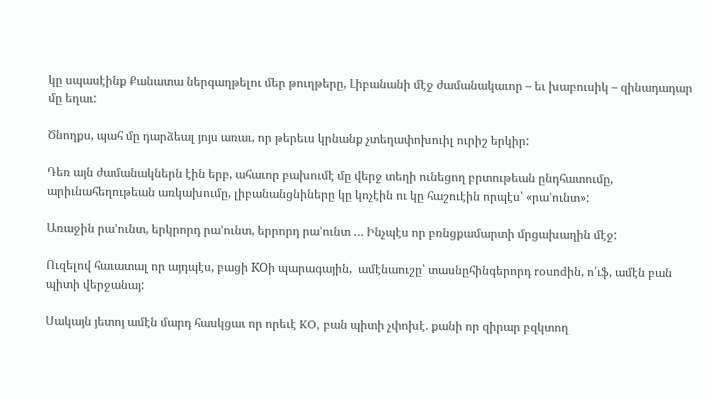կը սպասէինք Քանատա ներգաղթելու մեր թուղթերը, Լիբանանի մէջ ժամանակաւոր – եւ խաբուսիկ – զինադադար մը եղաւ:

Ծնողքս, պահ մը դարձեալ յոյս առաւ, որ թերեւս կրնանք չտեղափոխուիլ ուրիշ երկիր:

Դեռ այն ժամանակներն էին երբ, ահաւոր բախումէ մը վերջ տեղի ունեցող բրտութեան ընդհատումը, արիւնահեղութեան առկախումը, լիբանանցնիները կը կոչէին ու կը հաշուէին որպէս՝ «րա’ունտ»:

Առաջին րա’ունտ, երկրորդ րա’ունտ, երրորդ րա’ունտ … Ինչպէս որ բռնցքամարտի մրցախաղին մէջ:

Ուզելով հաւատալ որ այդպէս, բացի KOի պարագային,  ամէնաուշը՝ տասնըհինգերորդ roundին, ո՛ւֆ, ամէն բան պիտի վերջանայ:

Սակայն յետոյ ամէն մարդ հասկցաւ որ որեւէ KO, բան պիտի չփոխէ. քանի որ զիրար բզկտող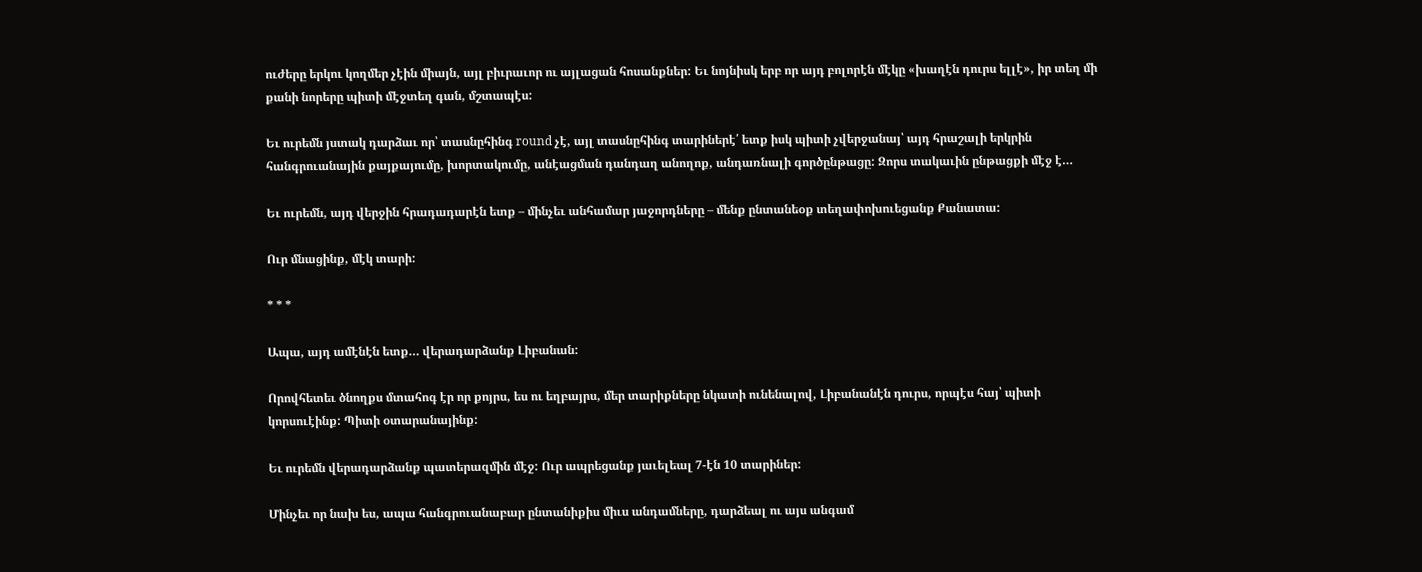ուժերը երկու կողմեր չէին միայն, այլ բիւրաւոր ու այլացան հոսանքներ: Եւ նոյնիսկ երբ որ այդ բոլորէն մէկը «խաղէն դուրս ելլէ», իր տեղ մի քանի նորերը պիտի մէջտեղ գան, մշտապէս:

Եւ ուրեմն յստակ դարձաւ որ՝ տասնըհինգ round չէ, այլ տասնըհինգ տարիներէ՛ ետք իսկ պիտի չվերջանայ՝ այդ հրաշալի երկրին հանգրուանային քայքայումը, խորտակումը, անէացման դանդաղ անողոք, անդառնալի գործընթացը: Զորս տակաւին ընթացքի մէջ է…

Եւ ուրեմն, այդ վերջին հրադադարէն ետք – մինչեւ անհամար յաջորդները – մենք ընտանեօք տեղափոխուեցանք Քանատա:

Ուր մնացինք, մէկ տարի:

* * *

Ապա, այդ ամէնէն ետք… վերադարձանք Լիբանան:

Որովհետեւ ծնողքս մտահոգ էր որ քոյրս, ես ու եղբայրս, մեր տարիքները նկատի ունենալով, Լիբանանէն դուրս, որպէս հայ՝ պիտի կորսուէինք: Պիտի օտարանայինք:

Եւ ուրեմն վերադարձանք պատերազմին մէջ: Ուր ապրեցանք յաւելեալ 7-էն 10 տարիներ:

Մինչեւ որ նախ ես, ապա հանգրուանաբար ընտանիքիս միւս անդամները, դարձեալ ու այս անգամ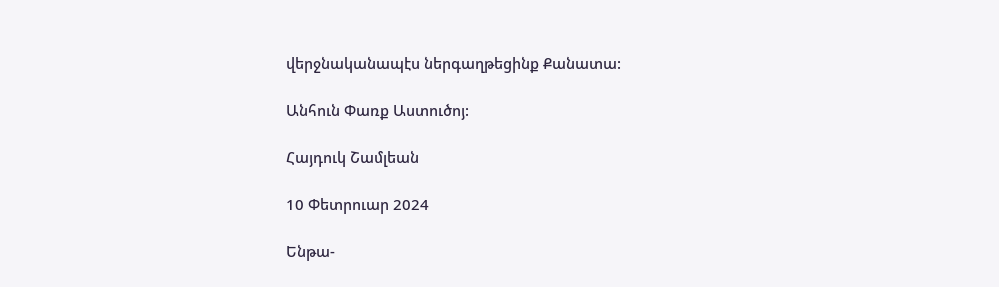վերջնականապէս ներգաղթեցինք Քանատա:

Անհուն Փառք Աստուծոյ:

Հայդուկ Շամլեան

10 Փետրուար 2024

Ենթա-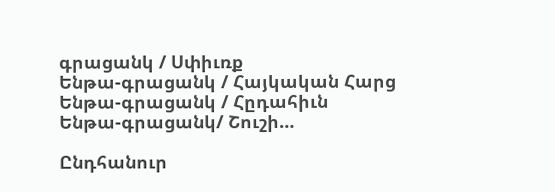գրացանկ / Սփիւռք
Ենթա-գրացանկ / Հայկական Հարց
Ենթա-գրացանկ / Հըդահիւն
Ենթա-գրացանկ/ Շուշի…

Ընդհանուր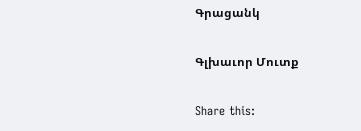Գրացանկ

Գլխաւոր Մուտք

Share this: